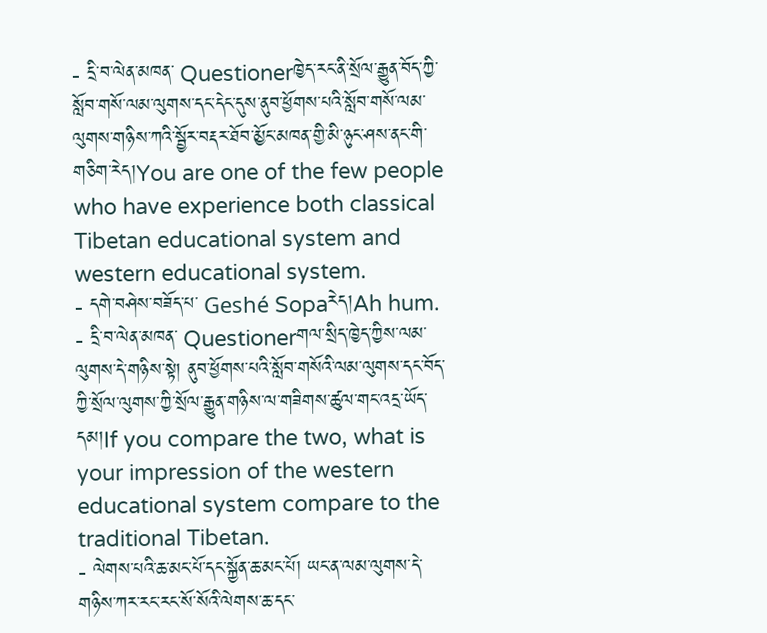- དྲི་བ་ལེན་མཁན་ Questionerཁྱེད་རང་ནི་སྲོལ་རྒྱུན་བོད་ཀྱི་སློབ་གསོ་ལམ་ལུགས་དང་དེང་དུས་ནུབ་ཕྱོགས་པའི་སློབ་གསོ་ལམ་ལུགས་གཉིས་ཀའི་སྦྱོར་བརྡར་ཐོབ་མྱོང་མཁན་གྱི་མི་ཉུང་ཤས་ནང་གི་གཅིག་རེད།You are one of the few people who have experience both classical Tibetan educational system and western educational system.
- དགེ་བཤེས་བཟོད་པ་ Geshé Sopaརེད།Ah hum.
- དྲི་བ་ལེན་མཁན་ Questionerགལ་སྲིད་ཁྱེད་ཀྱིས་ལམ་ལུགས་དེ་གཉིས་སྟེ། ནུབ་ཕྱོགས་པའི་སློབ་གསོའི་ལམ་ལུགས་དང་བོད་ཀྱི་སྲོལ་ལུགས་ཀྱི་སྲོལ་རྒྱུན་གཉིས་ལ་གཟིགས་ཚུལ་གང་འདྲ་ཡོད་དམ།If you compare the two, what is your impression of the western educational system compare to the traditional Tibetan.
- ལེགས་པའི་ཆ་མང་པོ་དང་སྐྱོན་ཆ་མང་པོ། ཡང་ན་ལམ་ལུགས་དེ་གཉིས་ཀར་རང་རང་སོ་སོའི་ལེགས་ཆ་དང་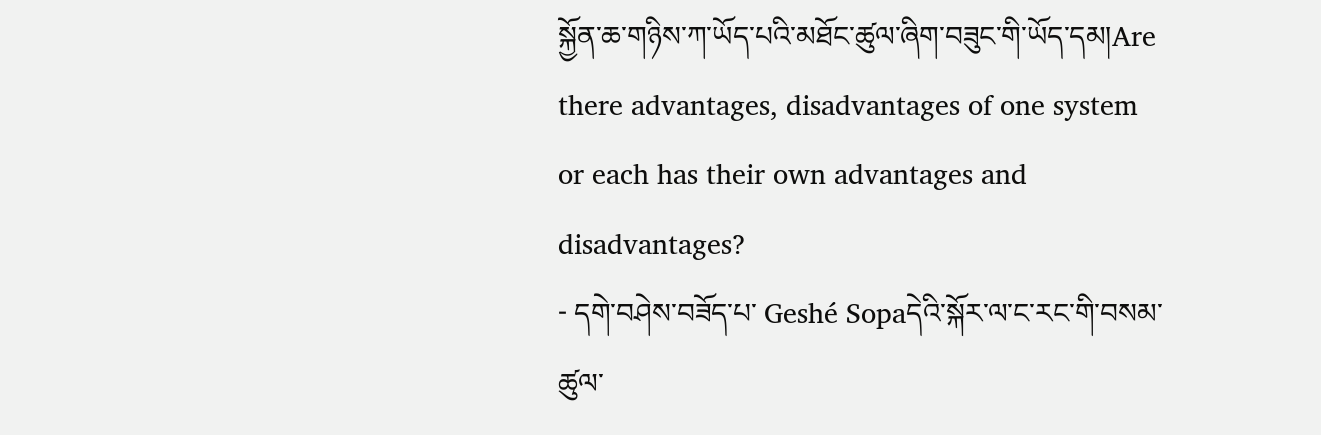སྐྱོན་ཆ་གཉིས་ཀ་ཡོད་པའི་མཐོང་ཚུལ་ཞིག་བཟུང་གི་ཡོད་དམ།Are there advantages, disadvantages of one system or each has their own advantages and disadvantages?
- དགེ་བཤེས་བཟོད་པ་ Geshé Sopaདེའི་སྐོར་ལ་ང་རང་གི་བསམ་ཚུལ་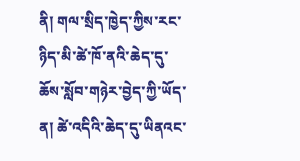ནི། གལ་སྲིད་ཁྱེད་ཀྱིས་རང་ཉིད་མི་ཚེ་ཁོ་ནའི་ཆེད་དུ་ཆོས་སློབ་གཉེར་བྱེད་ཀྱི་ཡོད་ན། ཚེ་འདིའི་ཆེད་དུ་ཡིནའང་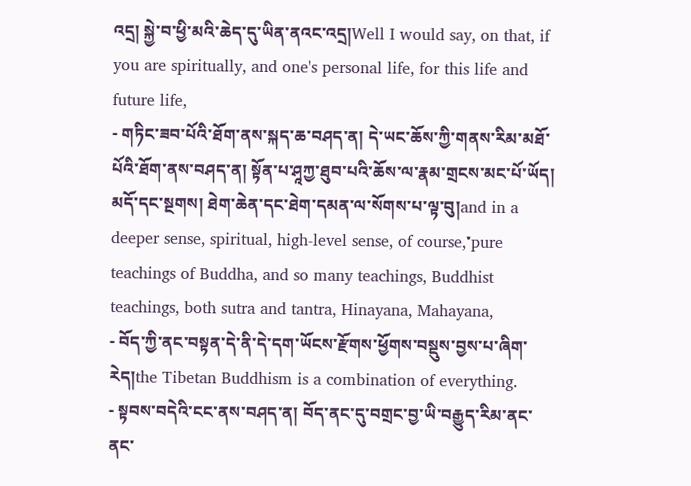འདྲ། སྐྱེ་བ་ཕྱི་མའི་ཆེད་དུ་ཡིན་ནའང་འདྲ།Well I would say, on that, if you are spiritually, and one's personal life, for this life and future life,
- གཏིང་ཟབ་པོའི་ཐོག་ནས་སྐད་ཆ་བཤད་ན། དེ་ཡང་ཆོས་ཀྱི་གནས་རིམ་མཐོ་པོའི་ཐོག་ནས་བཤད་ན། སྟོན་པ་ཤཱཀྱ་ཐུབ་པའི་ཆོས་ལ་རྣམ་གྲངས་མང་པོ་ཡོད། མདོ་དང་སྔགས། ཐེག་ཆེན་དང་ཐེག་དམན་ལ་སོགས་པ་ལྟ་བུ།and in a deeper sense, spiritual, high-level sense, of course,་pure teachings of Buddha, and so many teachings, Buddhist teachings, both sutra and tantra, Hinayana, Mahayana,
- བོད་ཀྱི་ནང་བསྟན་དེ་ནི་དེ་དག་ཡོངས་རྫོགས་ཕྱོགས་བསྡུས་བྱས་པ་ཞིག་རེད།the Tibetan Buddhism is a combination of everything.
- སྟབས་བདེའི་ངང་ནས་བཤད་ན། བོད་ནང་དུ་བགྲང་བྱ་ཡི་བརྒྱུད་རིམ་ནང་ནང་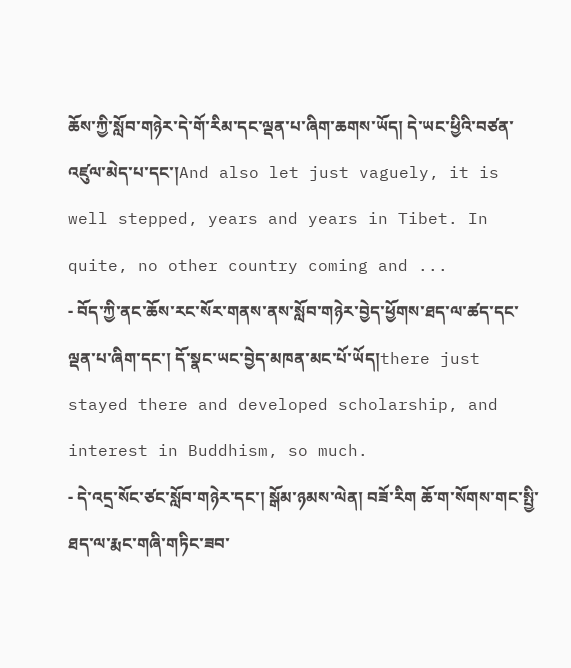ཆོས་ཀྱི་སློབ་གཉེར་དེ་གོ་རིམ་དང་ལྡན་པ་ཞིག་ཆགས་ཡོད། དེ་ཡང་ཕྱིའི་བཙན་འཛུལ་མེད་པ་དང་།And also let just vaguely, it is well stepped, years and years in Tibet. In quite, no other country coming and ...
- བོད་ཀྱི་ནང་ཆོས་རང་སོར་གནས་ནས་སློབ་གཉེར་བྱེད་ཕྱོགས་ཐད་ལ་ཚད་དང་ལྡན་པ་ཞིག་དང་། དོ་སྣང་ཡང་བྱེད་མཁན་མང་པོ་ཡོད།there just stayed there and developed scholarship, and interest in Buddhism, so much.
- དེ་འདྲ་སོང་ཙང་སློབ་གཉེར་དང་། སྒོམ་ཉམས་ལེན། བཟོ་རིག ཆོ་ག་སོགས་གང་སྤྱི་ཐད་ལ་རྨང་གཞི་གཏིང་ཟབ་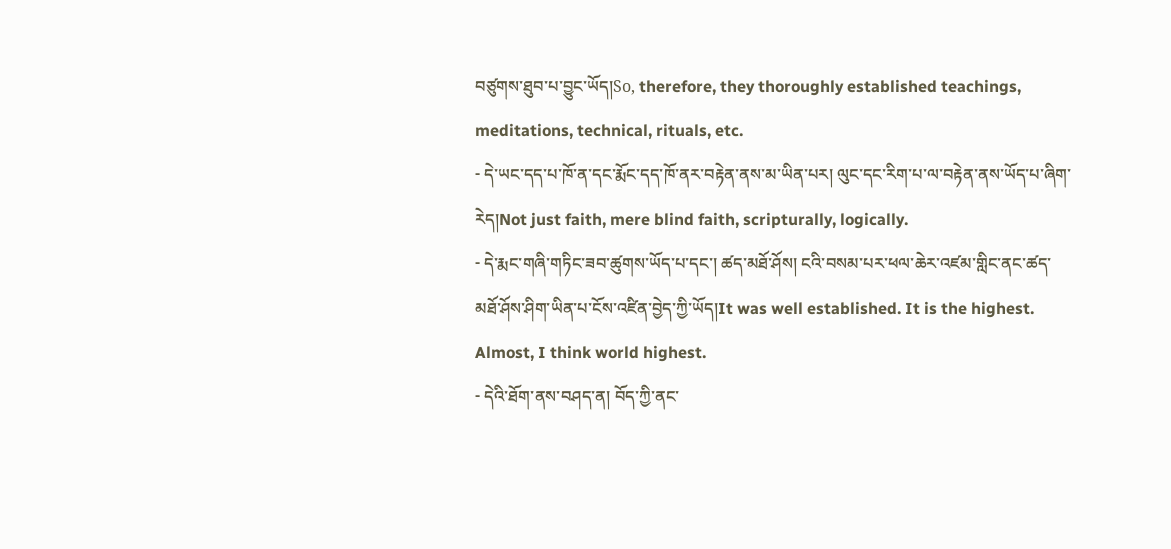བཙུགས་ཐུབ་པ་བྱུང་ཡོད།So, therefore, they thoroughly established teachings, meditations, technical, rituals, etc.
- དེ་ཡང་དད་པ་ཁོ་ན་དང་རྨོང་དད་ཁོ་ནར་བརྟེན་ནས་མ་ཡིན་པར། ལུང་དང་རིག་པ་ལ་བརྟེན་ནས་ཡོད་པ་ཞིག་རེད།Not just faith, mere blind faith, scripturally, logically.
- དེ་རྨང་གཞི་གཏིང་ཟབ་ཚུགས་ཡོད་པ་དང་། ཚད་མཐོ་ཤོས། ངའི་བསམ་པར་ཕལ་ཆེར་འཛམ་གླིང་ནང་ཚད་མཐོ་ཤོས་ཤིག་ཡིན་པ་ངོས་འཛིན་བྱེད་ཀྱི་ཡོད།It was well established. It is the highest. Almost, I think world highest.
- དེའི་ཐོག་ནས་བཤད་ན། བོད་ཀྱི་ནང་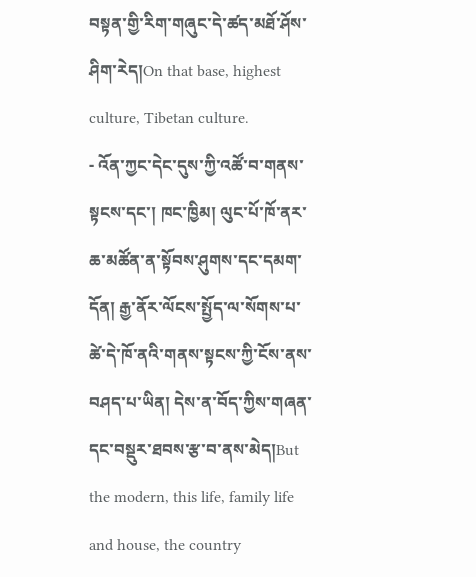བསྟན་གྱི་རིག་གཞུང་དེ་ཚད་མཐོ་ཤོས་ཤིག་རེད།On that base, highest culture, Tibetan culture.
- འོན་ཀྱང་དེང་དུས་ཀྱི་འཚོ་བ་གནས་སྟངས་དང་། ཁང་ཁྱིམ། ལུང་པོ་ཁོ་ནར་ཆ་མཚོན་ན་སྟོབས་ཤུགས་དང་དམག་དོན། རྒྱ་ནོར་ལོངས་སྤྱོད་ལ་སོགས་པ་ཚེ་དེ་ཁོ་ནའི་གནས་སྟངས་ཀྱི་ངོས་ནས་བཤད་པ་ཡིན། དེས་ན་བོད་ཀྱིས་གཞན་དང་བསྡུར་ཐབས་རྩ་བ་ནས་མེད།But the modern, this life, family life and house, the country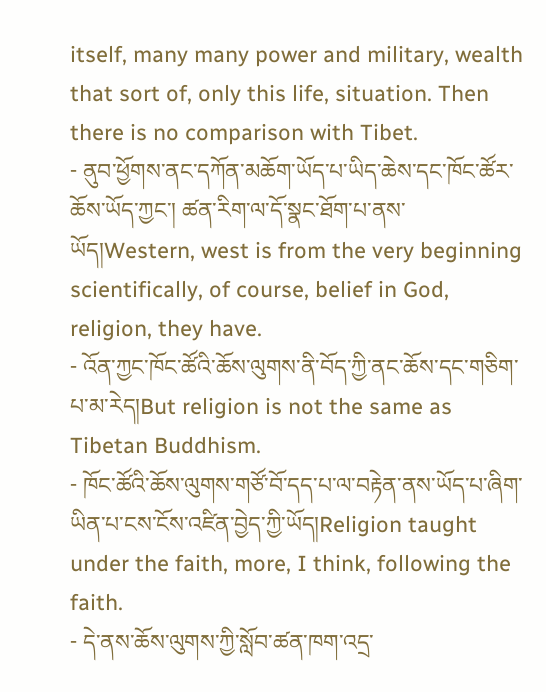itself, many many power and military, wealth that sort of, only this life, situation. Then there is no comparison with Tibet.
- ནུབ་ཕྱོགས་ནང་དཀོན་མཆོག་ཡོད་པ་ཡིད་ཆེས་དང་ཁོང་ཚོར་ཆོས་ཡོད་ཀྱང་། ཚན་རིག་ལ་དོ་སྣང་ཐོག་པ་ནས་ཡོད།Western, west is from the very beginning scientifically, of course, belief in God, religion, they have.
- འོན་ཀྱང་ཁོང་ཚོའི་ཆོས་ལུགས་ནི་བོད་ཀྱི་ནང་ཆོས་དང་གཅིག་པ་མ་རེད།But religion is not the same as Tibetan Buddhism.
- ཁོང་ཚོའི་ཆོས་ལུགས་གཙོ་བོ་དད་པ་ལ་བརྟེན་ནས་ཡོད་པ་ཞིག་ཡིན་པ་ངས་ངོས་འཛིན་བྱེད་ཀྱི་ཡོད།Religion taught under the faith, more, I think, following the faith.
- དེ་ནས་ཆོས་ལུགས་ཀྱི་སློབ་ཚན་ཁག་འདྲ་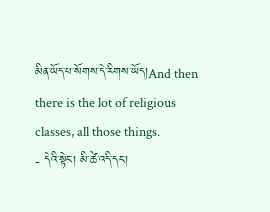མིན་ཡོད་པ་སོགས་དེ་རིགས་ཡོད།And then there is the lot of religious classes, all those things.
- དེའི་སྟེང་། མི་ཚེ་འདི་དང་།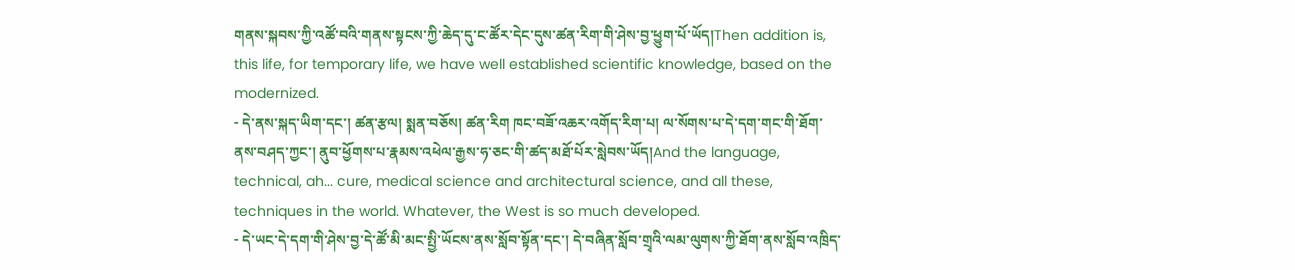གནས་སྐབས་ཀྱི་འཚོ་བའི་གནས་སྟངས་ཀྱི་ཆེད་དུ་ང་ཚོར་དེང་དུས་ཚན་རིག་གི་ཤེས་བྱ་ཕྱུག་པོ་ཡོད།Then addition is, this life, for temporary life, we have well established scientific knowledge, based on the modernized.
- དེ་ནས་སྐད་ཡིག་དང་། ཚན་རྩལ། སྨན་བཅོས། ཚན་རིག ཁང་བཟོ་འཆར་འགོད་རིག་པ། ལ་སོགས་པ་དེ་དག་གང་གི་ཐོག་ནས་བཤད་ཀྱང་། ནུབ་ཕྱོགས་པ་རྣམས་འཕེལ་རྒྱས་ཧ་ཅང་གི་ཚད་མཐོ་པོར་སླེབས་ཡོད།And the language, technical, ah... cure, medical science and architectural science, and all these, techniques in the world. Whatever, the West is so much developed.
- དེ་ཡང་དེ་དག་གི་ཤེས་བྱ་དེ་ཚོ་མི་མང་སྤྱི་ཡོངས་ནས་སློབ་སྟོན་དང་། དེ་བཞིན་སློབ་གྲྭའི་ལམ་ལུགས་ཀྱི་ཐོག་ནས་སློབ་འཁྲིད་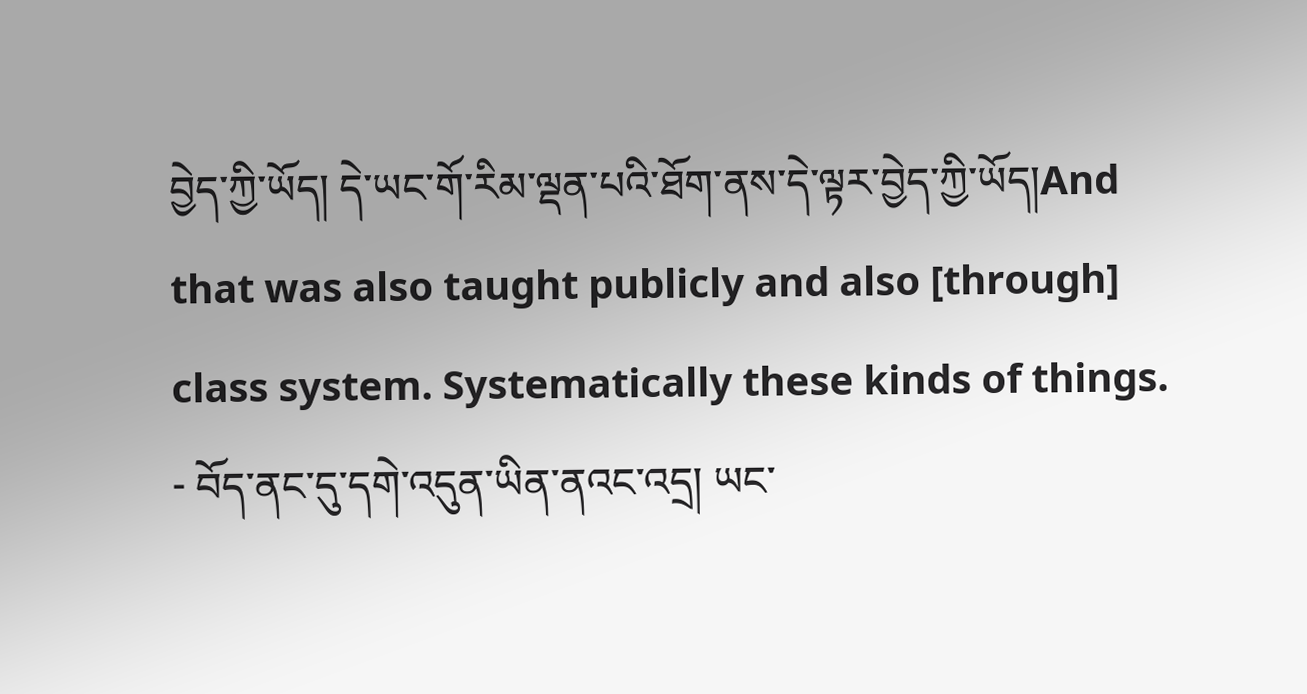བྱེད་ཀྱི་ཡོད། དེ་ཡང་གོ་རིམ་ལྡན་པའི་ཐོག་ནས་དེ་ལྟར་བྱེད་ཀྱི་ཡོད།And that was also taught publicly and also [through] class system. Systematically these kinds of things.
- བོད་ནང་དུ་དགེ་འདུན་ཡིན་ནའང་འདྲ། ཡང་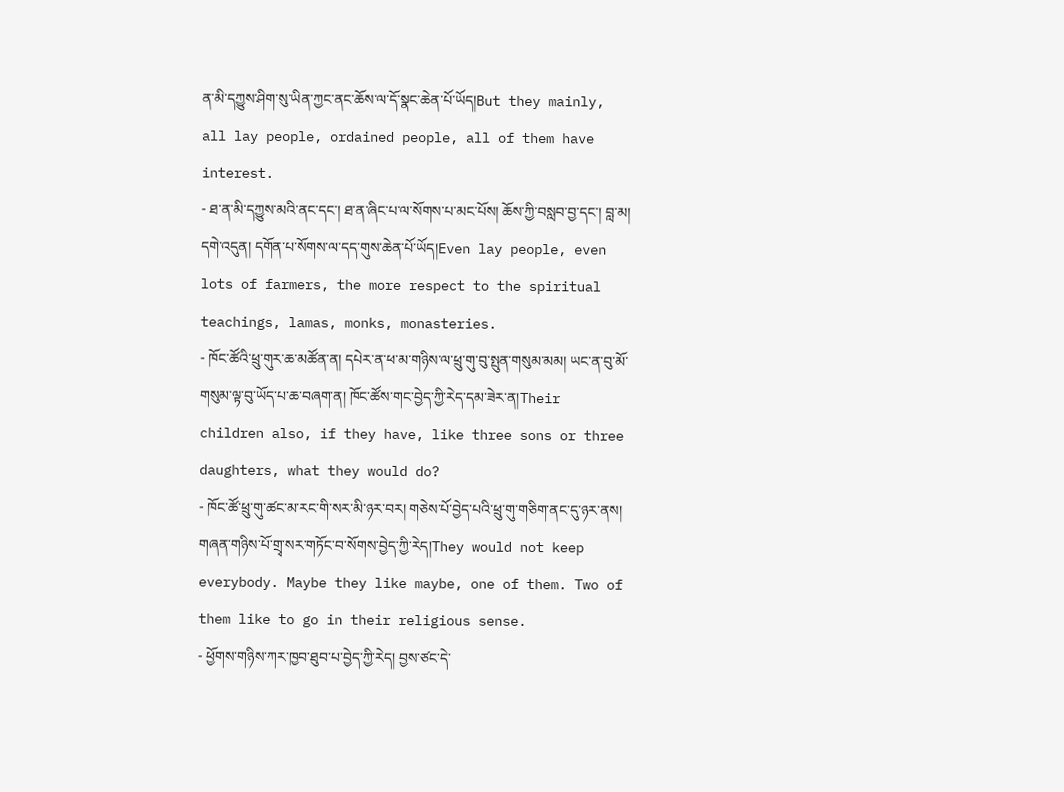ན་མི་དཀྱུས་ཤིག་སུ་ཡིན་ཀྱང་ནང་ཆོས་ལ་དོ་སྣང་ཆེན་པོ་ཡོད།But they mainly, all lay people, ordained people, all of them have interest.
- ཐ་ན་མི་དཀྱུས་མའི་ནང་དང་། ཐ་ན་ཞིང་པ་ལ་སོགས་པ་མང་པོས། ཆོས་ཀྱི་བསླབ་བྱ་དང་། བླ་མ། དགེ་འདུན། དགོན་པ་སོགས་ལ་དད་གུས་ཆེན་པོ་ཡོད།Even lay people, even lots of farmers, the more respect to the spiritual teachings, lamas, monks, monasteries.
- ཁོང་ཚོའི་ཕྲུ་གུར་ཆ་མཚོན་ན། དཔེར་ན་ཕ་མ་གཉིས་ལ་ཕྲུ་གུ་བུ་སྤུན་གསུམ་མམ། ཡང་ན་བུ་མོ་གསུམ་ལྟ་བུ་ཡོད་པ་ཆ་བཞག་ན། ཁོང་ཚོས་གང་བྱེད་ཀྱི་རེད་དམ་ཟེར་ན།Their children also, if they have, like three sons or three daughters, what they would do?
- ཁོང་ཚོ་ཕྲུ་གུ་ཚང་མ་རང་གི་སར་མི་ཉར་བར། གཅེས་པོ་བྱེད་པའི་ཕྲུ་གུ་གཅིག་ནང་དུ་ཉར་ནས། གཞན་གཉིས་པོ་གྲྭ་སར་གཏོང་བ་སོགས་བྱེད་ཀྱི་རེད།They would not keep everybody. Maybe they like maybe, one of them. Two of them like to go in their religious sense.
- ཕྱོགས་གཉིས་ཀར་ཁྱབ་ཐུབ་པ་བྱེད་ཀྱི་རེད། བྱས་ཙང་དེ་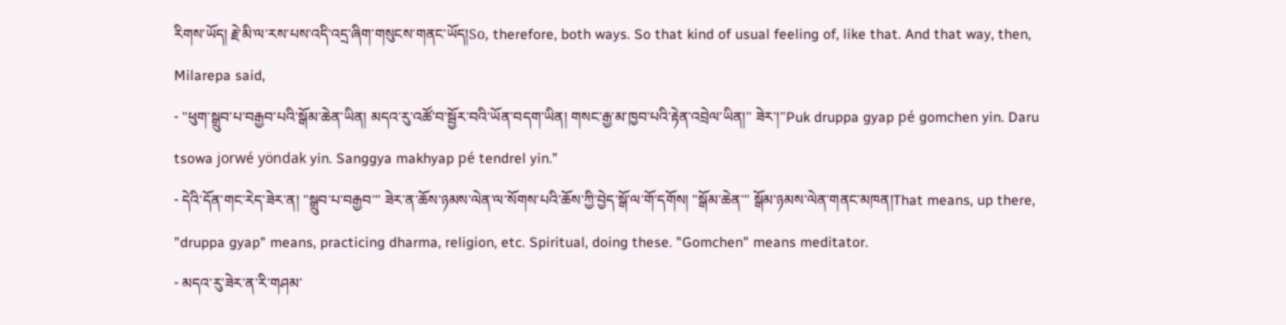རིགས་ཡོད། རྗེ་མི་ལ་རས་པས་འདི་འདྲ་ཞིག་གསུངས་གནང་ཡོད།So, therefore, both ways. So that kind of usual feeling of, like that. And that way, then, Milarepa said,
- "ཕུག་སྒྲུབ་པ་བརྒྱབ་པའི་སྒོམ་ཆེན་ཡིན། མདའ་རུ་འཚོ་བ་སྦྱོར་བའི་ཡོན་བདག་ཡིན། གསང་རྒྱ་མ་ཁྱབ་པའི་རྟེན་འབྲེལ་ཡིན།" ཟེར་།"Puk druppa gyap pé gomchen yin. Daru tsowa jorwé yöndak yin. Sanggya makhyap pé tendrel yin."
- དེའི་དོན་གང་རེད་ཟེར་ན། "སྒྲུབ་པ་བརྒྱབ་" ཟེར་ན་ཆོས་ཉམས་ལེན་ལ་སོགས་པའི་ཆོས་ཀྱི་བྱེད་སྒོ་ལ་གོ་དགོས། "སྒོམ་ཆེན་" སྒོམ་ཉམས་ལེན་གནང་མཁན།That means, up there, "druppa gyap" means, practicing dharma, religion, etc. Spiritual, doing these. "Gomchen" means meditator.
- མདའ་རུ་ཟེར་ན་རི་གཤམ་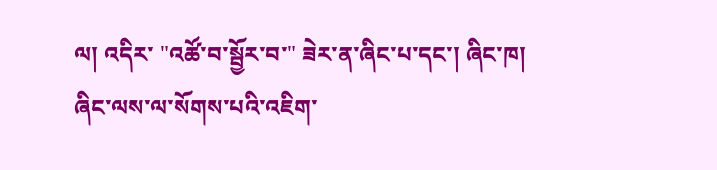ལ། འདིར་ "འཚོ་བ་སྦྱོར་བ་" ཟེར་ན་ཞིང་པ་དང་། ཞིང་ཁ། ཞིང་ལས་ལ་སོགས་པའི་འཇིག་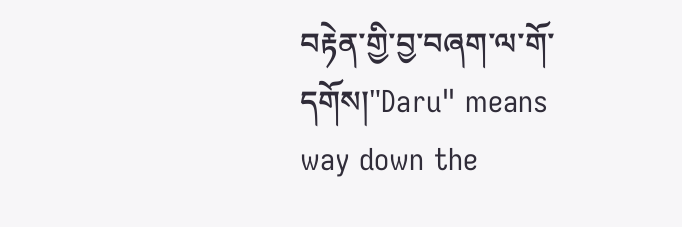བརྟེན་གྱི་བྱ་བཞག་ལ་གོ་དགོས།"Daru" means way down the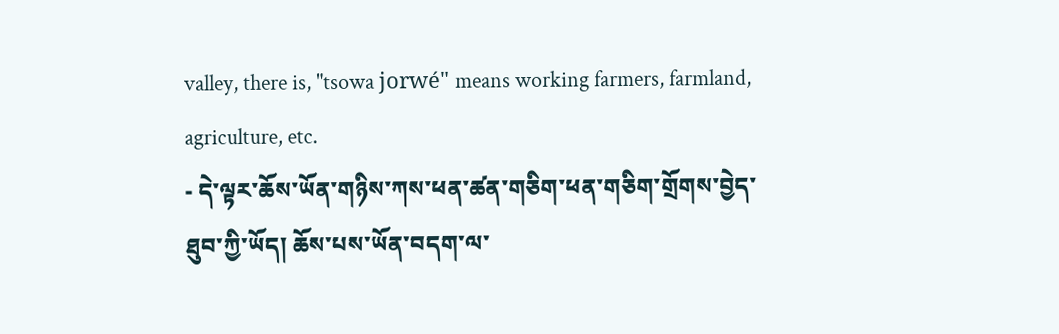valley, there is, "tsowa jorwé" means working farmers, farmland, agriculture, etc.
- དེ་ལྟར་ཆོས་ཡོན་གཉིས་ཀས་ཕན་ཚན་གཅིག་ཕན་གཅིག་གྲོགས་བྱེད་ཐུབ་ཀྱི་ཡོད། ཆོས་པས་ཡོན་བདག་ལ་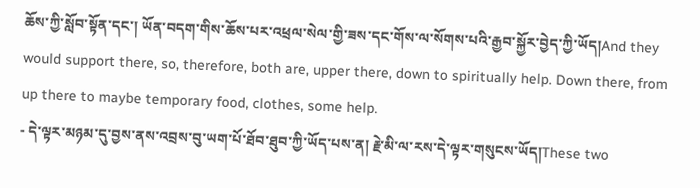ཆོས་ཀྱི་སློབ་སྟོན་དང་། ཡོན་བདག་གིས་ཆོས་པར་འཕྲལ་སེལ་གྱི་ཟས་དང་གོས་ལ་སོགས་པའི་རྒྱབ་སྐྱོར་བྱེད་ཀྱི་ཡོད།And they would support there, so, therefore, both are, upper there, down to spiritually help. Down there, from up there to maybe temporary food, clothes, some help.
- དེ་ལྟར་མཉམ་དུ་བྱས་ནས་འབྲས་བུ་ཡག་པོ་ཐོབ་ཐུབ་ཀྱི་ཡོད་པས་ན། རྗེ་མི་ལ་རས་དེ་ལྟར་གསུངས་ཡོད།These two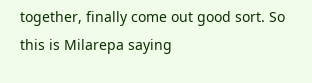together, finally come out good sort. So this is Milarepa saying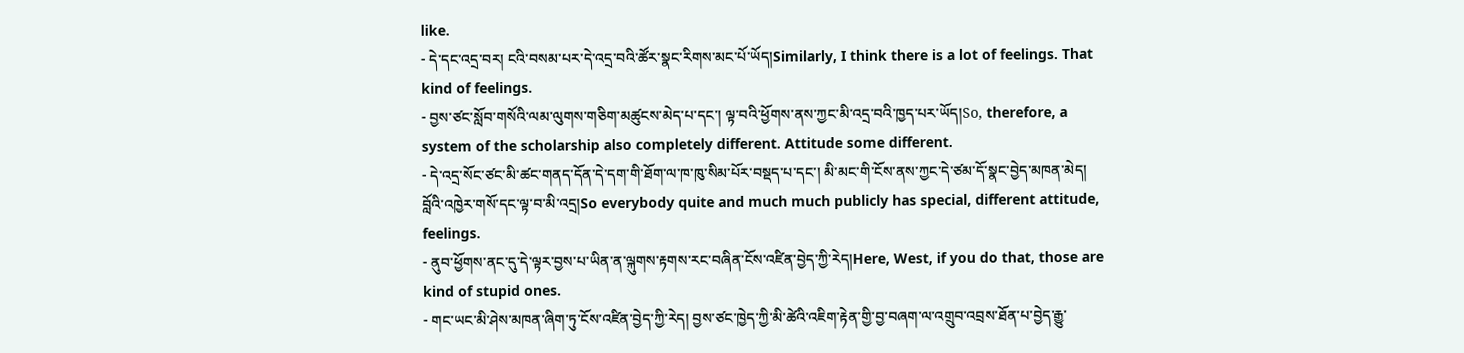like.
- དེ་དང་འདྲ་བར། ངའི་བསམ་པར་དེ་འདྲ་བའི་ཚོར་སྣང་རིགས་མང་པོ་ཡོད།Similarly, I think there is a lot of feelings. That kind of feelings.
- བྱས་ཙང་སློབ་གསོའི་ལམ་ལུགས་གཅིག་མཚུངས་མེད་པ་དང་། ལྟ་བའི་ཕྱོགས་ནས་ཀྱང་མི་འདྲ་བའི་ཁྱད་པར་ཡོད།So, therefore, a system of the scholarship also completely different. Attitude some different.
- དེ་འདྲ་སོང་ཙང་མི་ཚང་གནད་དོན་དེ་དག་གི་ཐོག་ལ་ཁ་ཁུ་སིམ་པོར་བསྡད་པ་དང་། མི་མང་གི་ངོས་ནས་ཀྱང་དེ་ཙམ་དོ་སྣང་བྱེད་མཁན་མེད། བློའི་འཁྱེར་གསོ་དང་ལྟ་བ་མི་འདྲ།So everybody quite and much much publicly has special, different attitude, feelings.
- ནུབ་ཕྱོགས་ནང་དུ་དེ་ལྟར་བྱས་པ་ཡིན་ན་ལྐུགས་རྟགས་རང་བཞིན་ངོས་འཛིན་བྱེད་ཀྱི་རེད།Here, West, if you do that, those are kind of stupid ones.
- གང་ཡང་མི་ཤེས་མཁན་ཞིག་ཏུ་ངོས་འཛིན་བྱེད་ཀྱི་རེད། བྱས་ཙང་ཁྱེད་ཀྱི་མི་ཚེའི་འཇིག་རྟེན་གྱི་བྱ་བཞག་ལ་འགྲུབ་འབྲས་ཐོན་པ་བྱེད་རྒྱུ་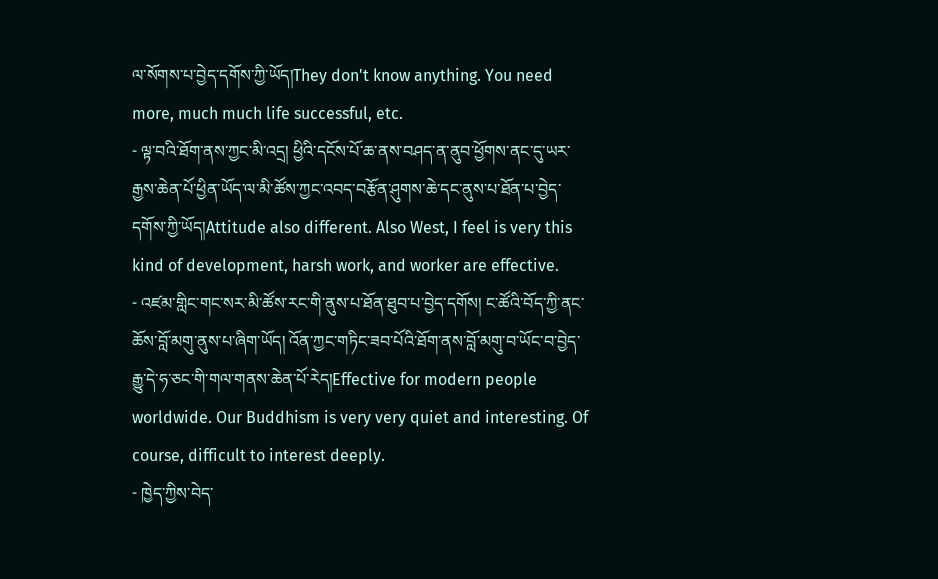ལ་སོགས་པ་བྱེད་དགོས་ཀྱི་ཡོད།They don't know anything. You need more, much much life successful, etc.
- ལྟ་བའི་ཐོག་ནས་ཀྱང་མི་འདྲ། ཕྱིའི་དངོས་པོ་ཆ་ནས་བཤད་ན་ནུབ་ཕྱོགས་ནང་དུ་ཡར་རྒྱས་ཆེན་པོ་ཕྱིན་ཡོད་ལ་མི་ཚོས་ཀྱང་འབད་བརྩོན་ཤུགས་ཆེ་དང་ནུས་པ་ཐོན་པ་བྱེད་དགོས་ཀྱི་ཡོད།Attitude also different. Also West, I feel is very this kind of development, harsh work, and worker are effective.
- འཛམ་གླིང་གང་སར་མི་ཚོས་རང་གི་ནུས་པ་ཐོན་ཐུབ་པ་བྱེད་དགོས། ང་ཚོའི་བོད་ཀྱི་ནང་ཆོས་བློ་མགུ་ནུས་པ་ཞིག་ཡོད། འོན་ཀྱང་གཏིང་ཟབ་པོའི་ཐོག་ནས་བློ་མགུ་བ་ཡོང་བ་བྱེད་རྒྱུ་དེ་ཧ་ཅང་གི་གལ་གནས་ཆེན་པོ་རེད།Effective for modern people worldwide. Our Buddhism is very very quiet and interesting. Of course, difficult to interest deeply.
- ཁྱེད་ཀྱིས་བེད་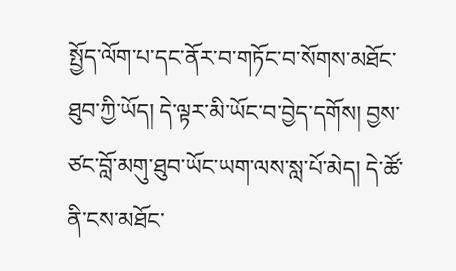སྤྱོད་ལོག་པ་དང་ནོར་བ་གཏོང་བ་སོགས་མཐོང་ཐུབ་ཀྱི་ཡོད། དེ་ལྟར་མི་ཡོང་བ་བྱེད་དགོས། བྱས་ཙང་བློ་མགུ་ཐུབ་ཡོང་ཡག་ལས་སླ་པོ་མེད། དེ་ཚོ་ནི་ངས་མཐོང་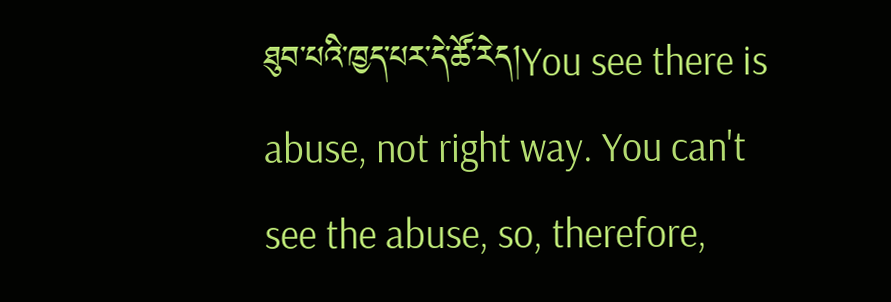ཐུབ་པའི་ཁྱད་པར་དེ་ཚོ་རེད།You see there is abuse, not right way. You can't see the abuse, so, therefore,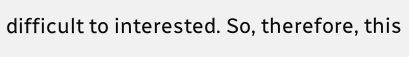difficult to interested. So, therefore, this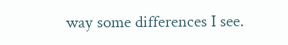way some differences I see.